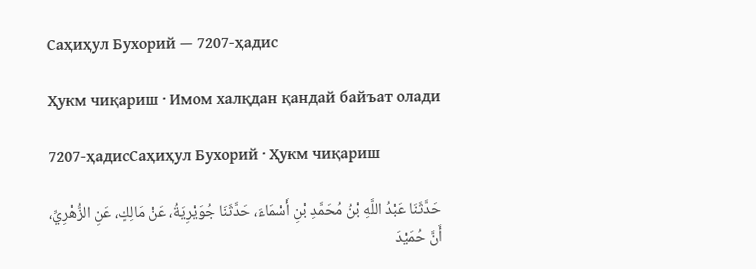Саҳиҳул Бухорий — 7207-ҳадис

Ҳукм чиқариш · Имом халқдан қандай байъат олади

7207-ҳадисСаҳиҳул Бухорий · Ҳукм чиқариш

حَدَّثَنَا عَبْدُ اللَّهِ بْنُ مُحَمَّدِ بْنِ أَسْمَاءَ، حَدَّثَنَا جُوَيْرِيَةُ، عَنْ مَالِكٍ، عَنِ الزُّهْرِيِّ، أَنَّ حُمَيْدَ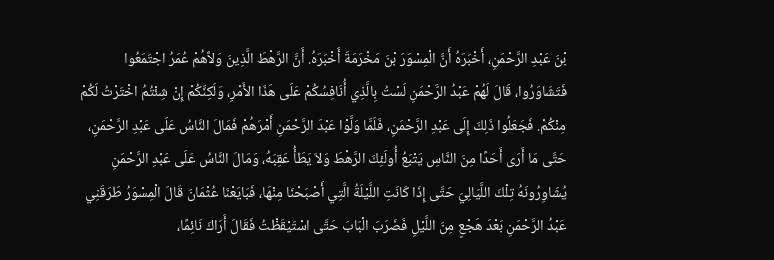بْنَ عَبْدِ الرَّحْمَنِ، أَخْبَرَهُ أَنَّ الْمِسْوَرَ بْنَ مَخْرَمَةَ أَخْبَرَهُ. أَنَّ الرَّهْطَ الَّذِينَ وَلاَّهُمْ عُمَرُ اجْتَمَعُوا فَتَشَاوَرُوا، قَالَ لَهُمْ عَبْدُ الرَّحْمَنِ لَسْتُ بِالَّذِي أُنَافِسُكُمْ عَلَى هَذَا الأَمْرِ، وَلَكِنَّكُمْ إِنْ شِئْتُمُ اخْتَرْتُ لَكُمْ مِنْكُمْ. فَجَعَلُوا ذَلِكَ إِلَى عَبْدِ الرَّحْمَنِ، فَلَمَّا وَلَّوْا عَبْدَ الرَّحْمَنِ أَمْرَهُمْ فَمَالَ النَّاسُ عَلَى عَبْدِ الرَّحْمَنِ، حَتَّى مَا أَرَى أَحَدًا مِنَ النَّاسِ يَتْبَعُ أُولَئِكَ الرَّهْطَ وَلاَ يَطَأُ عَقِبَهُ، وَمَالَ النَّاسُ عَلَى عَبْدِ الرَّحْمَنِ يُشَاوِرُونَهُ تِلْكَ اللَّيَالِيَ حَتَّى إِذَا كَانَتِ اللَّيْلَةُ الَّتِي أَصْبَحْنَا مِنْهَا، فَبَايَعْنَا عُثْمَانَ قَالَ الْمِسْوَرُ طَرَقَنِي عَبْدُ الرَّحْمَنِ بَعْدَ هَجْعٍ مِنَ اللَّيْلِ فَضَرَبَ الْبَابَ حَتَّى اسْتَيْقَظْتُ فَقَالَ أَرَاكَ نَائِمًا،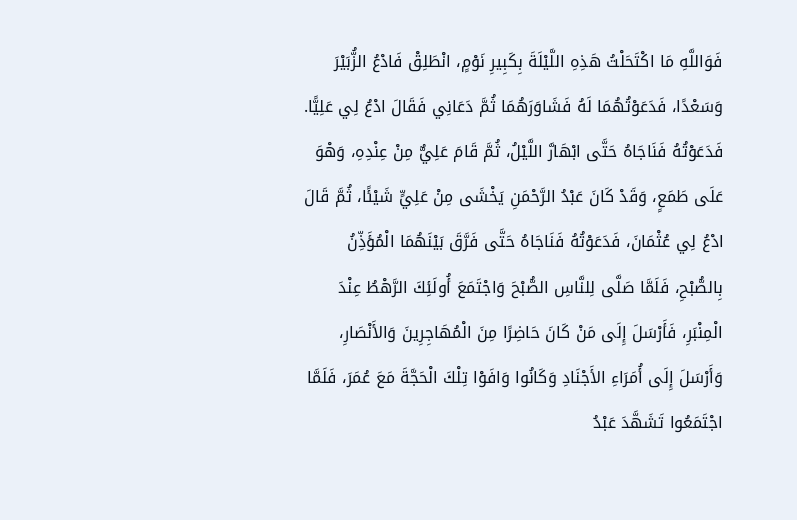فَوَاللَّهِ مَا اكْتَحَلْتُ هَذِهِ اللَّيْلَةَ بِكَبِيرِ نَوْمٍ، انْطَلِقْ فَادْعُ الزُّبَيْرَ وَسَعْدًا، فَدَعَوْتُهُمَا لَهُ فَشَاوَرَهُمَا ثُمَّ دَعَانِي فَقَالَ ادْعُ لِي عَلِيًّا. فَدَعَوْتُهُ فَنَاجَاهُ حَتَّى ابْهَارَّ اللَّيْلُ، ثُمَّ قَامَ عَلِيٌّ مِنْ عِنْدِهِ، وَهْوَ عَلَى طَمَعٍ، وَقَدْ كَانَ عَبْدُ الرَّحْمَنِ يَخْشَى مِنْ عَلِيٍّ شَيْئًا، ثُمَّ قَالَ ادْعُ لِي عُثْمَانَ، فَدَعَوْتُهُ فَنَاجَاهُ حَتَّى فَرَّقَ بَيْنَهُمَا الْمُؤَذِّنُ بِالصُّبْحِ، فَلَمَّا صَلَّى لِلنَّاسِ الصُّبْحَ وَاجْتَمَعَ أُولَئِكَ الرَّهْطُ عِنْدَ الْمِنْبَرِ، فَأَرْسَلَ إِلَى مَنْ كَانَ حَاضِرًا مِنَ الْمُهَاجِرِينَ وَالأَنْصَارِ، وَأَرْسَلَ إِلَى أُمَرَاءِ الأَجْنَادِ وَكَانُوا وَافَوْا تِلْكَ الْحَجَّةَ مَعَ عُمَرَ، فَلَمَّا اجْتَمَعُوا تَشَهَّدَ عَبْدُ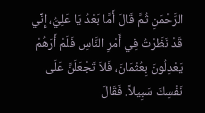الرَّحْمَنِ ثُمَّ قَالَ أَمَّا بَعْدُ يَا عَلِيُّ، إِنِّي قَدْ نَظَرْتُ فِي أَمْرِ النَّاسِ فَلَمْ أَرَهُمْ يَعْدِلُونَ بِعُثْمَانَ، فَلاَ تَجْعَلَنَّ عَلَى نَفْسِكَ سَبِيلاً. فَقَالَ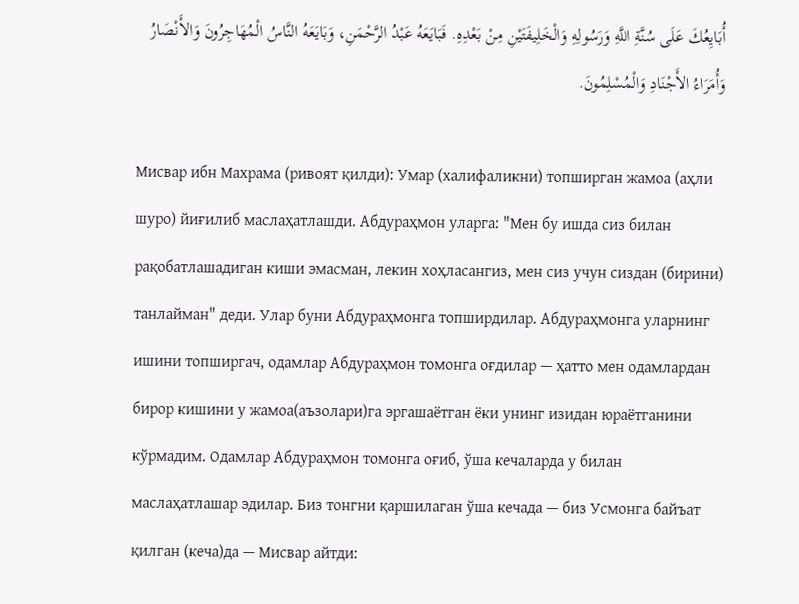أُبَايِعُكَ عَلَى سُنَّةِ اللَّهِ وَرَسُولِهِ وَالْخَلِيفَتَيْنِ مِنْ بَعْدِهِ. فَبَايَعَهُ عَبْدُ الرَّحْمَنِ، وَبَايَعَهُ النَّاسُ الْمُهَاجِرُونَ وَالأَنْصَارُ وَأُمَرَاءُ الأَجْنَادِ وَالْمُسْلِمُونَ.

Мисвар ибн Махрама (ривоят қилди): Умар (халифаликни) топширган жамоа (аҳли шуро) йиғилиб маслаҳатлашди. Абдураҳмон уларга: "Мен бу ишда сиз билан рақобатлашадиган киши эмасман, лекин хоҳласангиз, мен сиз учун сиздан (бирини) танлайман" деди. Улар буни Абдураҳмонга топширдилар. Абдураҳмонга уларнинг ишини топширгач, одамлар Абдураҳмон томонга оғдилар — ҳатто мен одамлардан бирор кишини у жамоа(аъзолари)га эргашаётган ёки унинг изидан юраётганини кўрмадим. Одамлар Абдураҳмон томонга оғиб, ўша кечаларда у билан маслаҳатлашар эдилар. Биз тонгни қаршилаган ўша кечада — биз Усмонга байъат қилган (кеча)да — Мисвар айтди: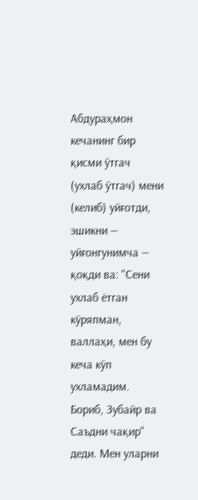Абдураҳмон кечанинг бир қисми ўтгач (ухлаб ўтгач) мени (келиб) уйғотди, эшикни — уйғонгунимча — қоқди ва: "Сени ухлаб ётган кўряпман, валлаҳи, мен бу кеча кўп ухламадим. Бориб, Зубайр ва Саъдни чақир" деди. Мен уларни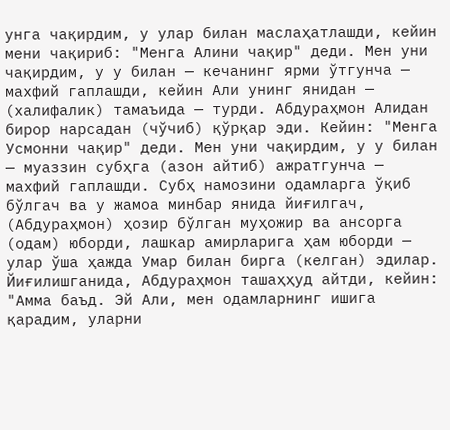унга чақирдим, у улар билан маслаҳатлашди, кейин мени чақириб: "Менга Алини чақир" деди. Мен уни чақирдим, у у билан — кечанинг ярми ўтгунча — махфий гаплашди, кейин Али унинг янидан — (халифалик) тамаъида — турди. Абдураҳмон Алидан бирор нарсадан (чўчиб) қўрқар эди. Кейин: "Менга Усмонни чақир" деди. Мен уни чақирдим, у у билан — муаззин субҳга (азон айтиб) ажратгунча — махфий гаплашди. Субҳ намозини одамларга ўқиб бўлгач ва у жамоа минбар янида йиғилгач, (Абдураҳмон) ҳозир бўлган муҳожир ва ансорга (одам) юборди, лашкар амирларига ҳам юборди — улар ўша ҳажда Умар билан бирга (келган) эдилар. Йиғилишганида, Абдураҳмон ташаҳҳуд айтди, кейин: "Амма баъд. Эй Али, мен одамларнинг ишига қарадим, уларни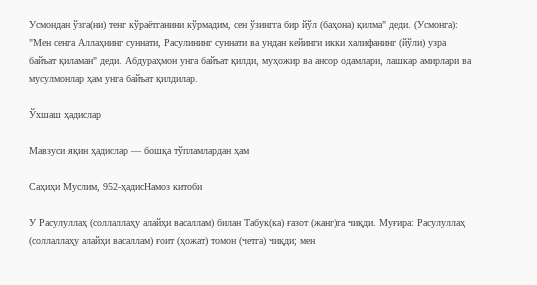Усмондан ўзга(ни) тенг кўраётганини кўрмадим, сен ўзингга бир йўл (баҳона) қилма" деди. (Усмонга): "Мен сенга Аллаҳнинг суннати, Расулининг суннати ва ундан кейинги икки халифанинг (йўли) узра байъат қиламан" деди. Абдураҳмон унга байъат қилди, муҳожир ва ансор одамлари, лашкар амирлари ва мусулмонлар ҳам унга байъат қилдилар.

Ўхшаш ҳадислар

Мавзуси яқин ҳадислар — бошқа тўпламлардан ҳам

Саҳиҳи Муслим, 952-ҳадисНамоз китоби

У Расулуллаҳ (соллаллаҳу алайҳи васаллам) билан Табук(ка) ғазот (жанг)га чиқди. Муғира: Расулуллаҳ (соллаллаҳу алайҳи васаллам) ғоит (ҳожат) томон (четга) чиқди; мен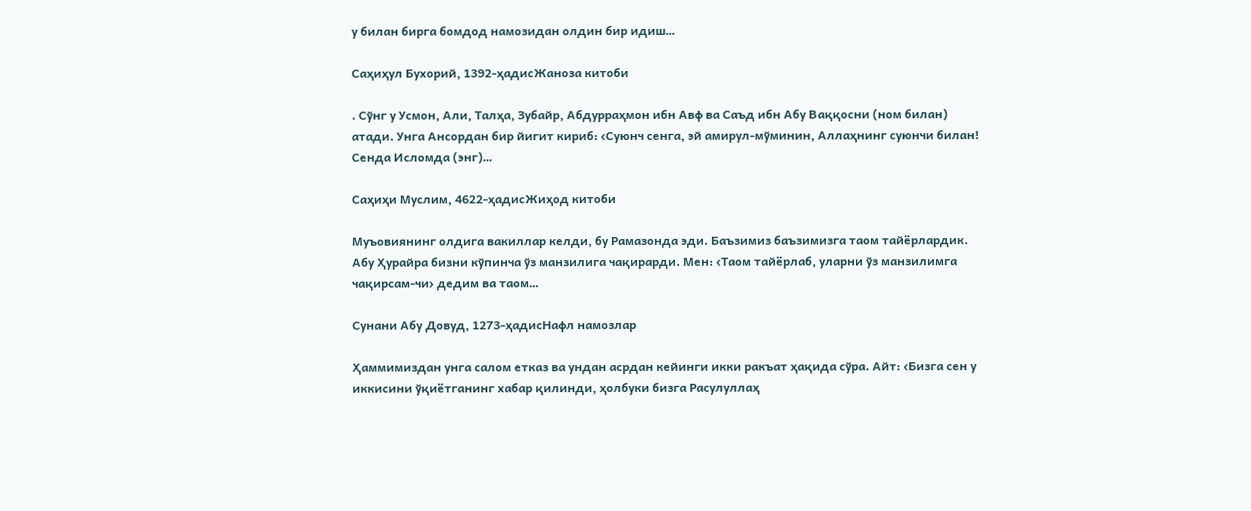у билан бирга бомдод намозидан олдин бир идиш…

Саҳиҳул Бухорий, 1392-ҳадисЖаноза китоби

. Сўнг у Усмон, Али, Талҳа, Зубайр, Абдурраҳмон ибн Авф ва Саъд ибн Абу Ваққосни (ном билан) атади. Унга Ансордан бир йигит кириб: ‹Суюнч сенга, эй амирул-мўминин, Аллаҳнинг суюнчи билан! Сенда Исломда (энг)…

Саҳиҳи Муслим, 4622-ҳадисЖиҳод китоби

Муъовиянинг олдига вакиллар келди, бу Рамазонда эди. Баъзимиз баъзимизга таом тайёрлардик. Абу Ҳурайра бизни кўпинча ўз манзилига чақирарди. Мен: ‹Таом тайёрлаб, уларни ўз манзилимга чақирсам-чи› дедим ва таом…

Сунани Абу Довуд, 1273-ҳадисНафл намозлар

Ҳаммимиздан унга салом етказ ва ундан асрдан кейинги икки ракъат ҳақида сўра. Айт: ‹Бизга сен у иккисини ўқиётганинг хабар қилинди, ҳолбуки бизга Расулуллаҳ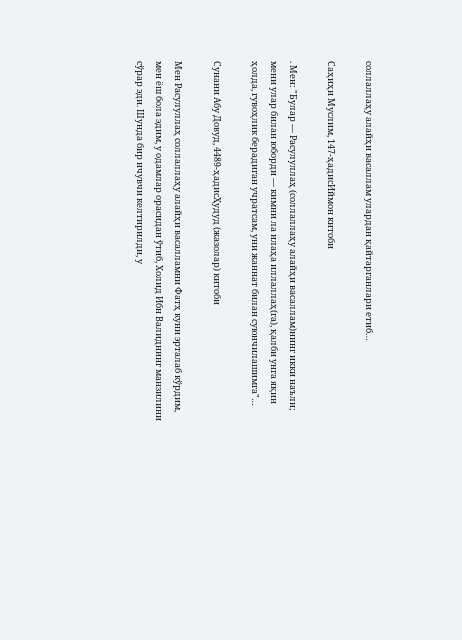соллаллаҳу алайҳи васаллам улардан қайтарганлари етиб…

Саҳиҳи Муслим, 147-ҳадисИймон китоби

. Мен: "Булар — Расулуллаҳ (соллаллаҳу алайҳи васаллам)нинг икки наъли; мени улар билан юборди — кимни ла илаҳа иллаллаҳ(га), қалби унга яқин ҳолда, гувоҳлик берадиган учратсам, уни жаннат билан суюнчилашимга"…

Сунани Абу Довуд, 4489-ҳадисҲудуд (жазолар) китоби

Мен Расулуллаҳ соллаллаҳу алайҳи васалламни Фатҳ куни эрталаб кўрдим, мен ёш бола эдим, у одамлар орасидан ўтиб, Холид Ибн Валиднинг манзилини сўрар эди. Шунда бир ичувчи келтирилди, у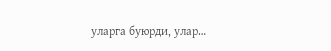уларга буюрди, улар…